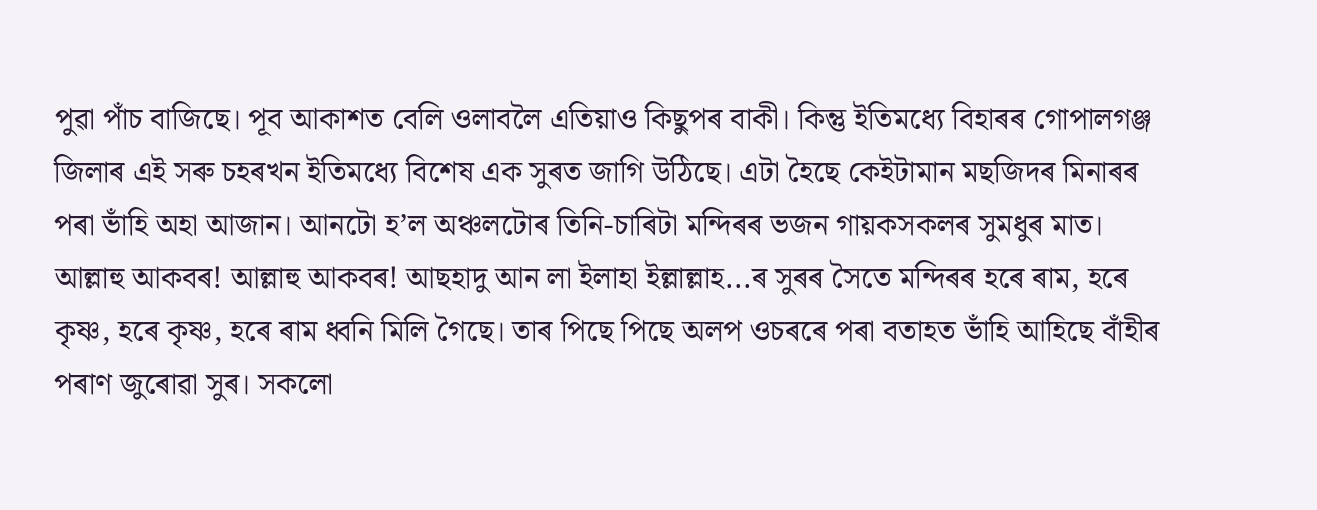পুৱা পাঁচ বাজিছে। পূব আকাশত বেলি ওলাবলৈ এতিয়াও কিছুপৰ বাকী। কিন্তু ইতিমধ্যে বিহাৰৰ গোপালগঞ্জ জিলাৰ এই সৰু চহৰখন ইতিমধ্যে বিশেষ এক সুৰত জাগি উঠিছে। এটা হৈছে কেইটামান মছজিদৰ মিনাৰৰ পৰা ভাঁহি অহা আজান। আনটো হ’ল অঞ্চলটোৰ তিনি-চাৰিটা মন্দিৰৰ ভজন গায়কসকলৰ সুমধুৰ মাত। আল্লাহু আকবৰ! আল্লাহু আকবৰ! আছহাদু আন লা ইলাহা ইল্লাল্লাহ...ৰ সুৰৰ সৈতে মন্দিৰৰ হৰে ৰাম, হৰে কৃষ্ণ, হৰে কৃষ্ণ, হৰে ৰাম ধ্বনি মিলি গৈছে। তাৰ পিছে পিছে অলপ ওচৰৰে পৰা বতাহত ভাঁহি আহিছে বাঁহীৰ পৰাণ জুৰোৱা সুৰ। সকলো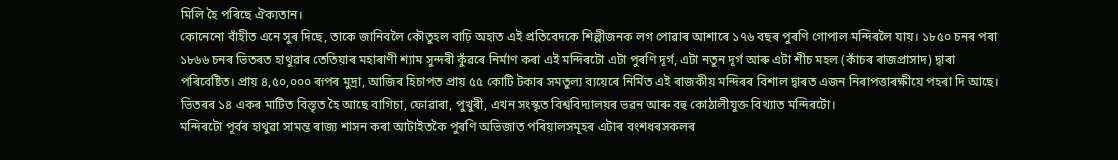মিলি হৈ পৰিছে ঐক্যতান।
কোনেনো বাঁহীত এনে সুৰ দিছে, তাকে জানিবলৈ কৌতুহল বাঢ়ি অহাত এই প্ৰতিবেদকে শিল্পীজনক লগ পোৱাৰ আশাৰে ১৭৬ বছৰ পুৰণি গোপাল মন্দিৰলৈ যায়। ১৮৫০ চনৰ পৰা ১৮৬৬ চনৰ ভিতৰত হাথুৱাৰ তেতিয়াৰ মহাৰাণী শ্যাম সুন্দৰী কুঁৱৰে নিৰ্মাণ কৰা এই মন্দিৰটো এটা পুৰণি দূৰ্গ, এটা নতুন দূৰ্গ আৰু এটা শীচ মহল (কাঁচৰ ৰাজপ্ৰাসাদ) দ্বাৰা পৰিবেষ্টিত। প্ৰায় ৪,৫০,০০০ ৰূপৰ মুদ্ৰা, আজিৰ হিচাপত প্ৰায় ৫৫ কোটি টকাৰ সমতুল্য ব্যয়েৰে নিৰ্মিত এই ৰাজকীয় মন্দিৰৰ বিশাল দ্বাৰত এজন নিৰাপত্তাৰক্ষীয়ে পহৰা দি আছে। ভিতৰৰ ১৪ একৰ মাটিত বিস্তৃত হৈ আছে বাগিচা, ফোৱাৰা, পুখুৰী, এখন সংস্কৃত বিশ্ববিদ্যালয়ৰ ভৱন আৰু বহু কোঠালীযুক্ত বিখ্যাত মন্দিৰটো।
মন্দিৰটো পূৰ্বৰ হাথুৱা সামন্ত ৰাজ্য শাসন কৰা আটাইতকৈ পুৰণি অভিজাত পৰিয়ালসমূহৰ এটাৰ বংশধৰসকলৰ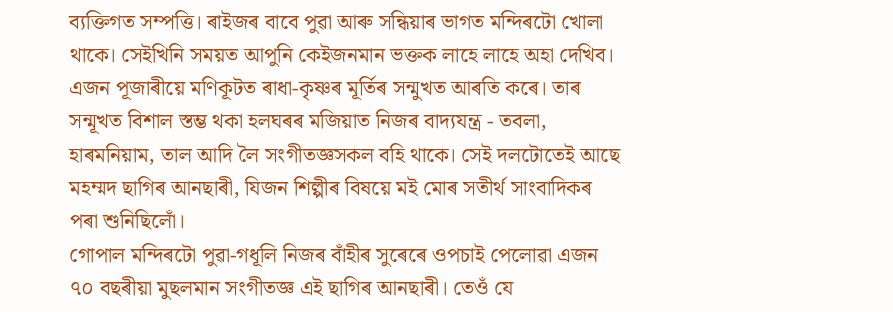ব্যক্তিগত সম্পত্তি। ৰাইজৰ বাবে পুৱা আৰু সন্ধিয়াৰ ভাগত মন্দিৰটো খোলা থাকে। সেইখিনি সময়ত আপুনি কেইজনমান ভক্তক লাহে লাহে অহা দেখিব। এজন পূজাৰীয়ে মণিকূটত ৰাধা-কৃষ্ণৰ মূৰ্তিৰ সন্মুখত আৰতি কৰে। তাৰ সন্মূখত বিশাল স্তম্ভ থকা হলঘৰৰ মজিয়াত নিজৰ বাদ্যযন্ত্ৰ - তবলা, হাৰমনিয়াম, তাল আদি লৈ সংগীতজ্ঞসকল বহি থাকে। সেই দলটোতেই আছে মহম্মদ ছাগিৰ আনছাৰী, যিজন শিল্পীৰ বিষয়ে মই মোৰ সতীৰ্থ সাংবাদিকৰ পৰা শুনিছিলোঁ।
গোপাল মন্দিৰটো পুৱা-গধূলি নিজৰ বাঁহীৰ সুৰেৰে ওপচাই পেলোৱা এজন ৭০ বছৰীয়া মুছলমান সংগীতজ্ঞ এই ছাগিৰ আনছাৰী। তেওঁ যে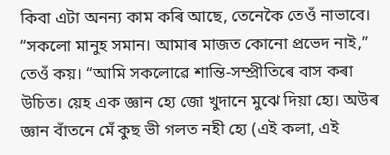কিবা এটা অনন্য কাম কৰি আছে, তেনেকৈ তেওঁ নাভাবে। “সকলো মানুহ সমান। আমাৰ মাজত কোনো প্ৰভেদ নাই,” তেওঁ কয়। “আমি সকলোৱে শান্তি-সম্প্ৰীতিৰে বাস কৰা উচিত। য়েহ এক জ্ঞান হ্যে জো খুদানে মুঝে দিয়া হ্যে। অউৰ জ্ঞান বাঁতনে মেঁ কুছ ভী গলত নহী হ্যে (এই কলা, এই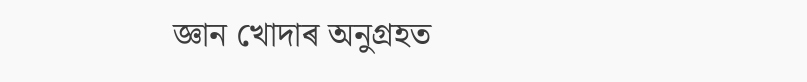জ্ঞান খোদাৰ অনুগ্ৰহত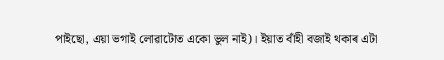পাইছো, এয়া ভগাই লোৱাটোত একো ভুল নাই)। ইয়াত বাঁহী বজাই থকাৰ এটা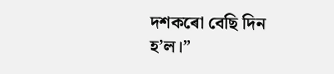দশকৰো বেছি দিন হ’ল।”